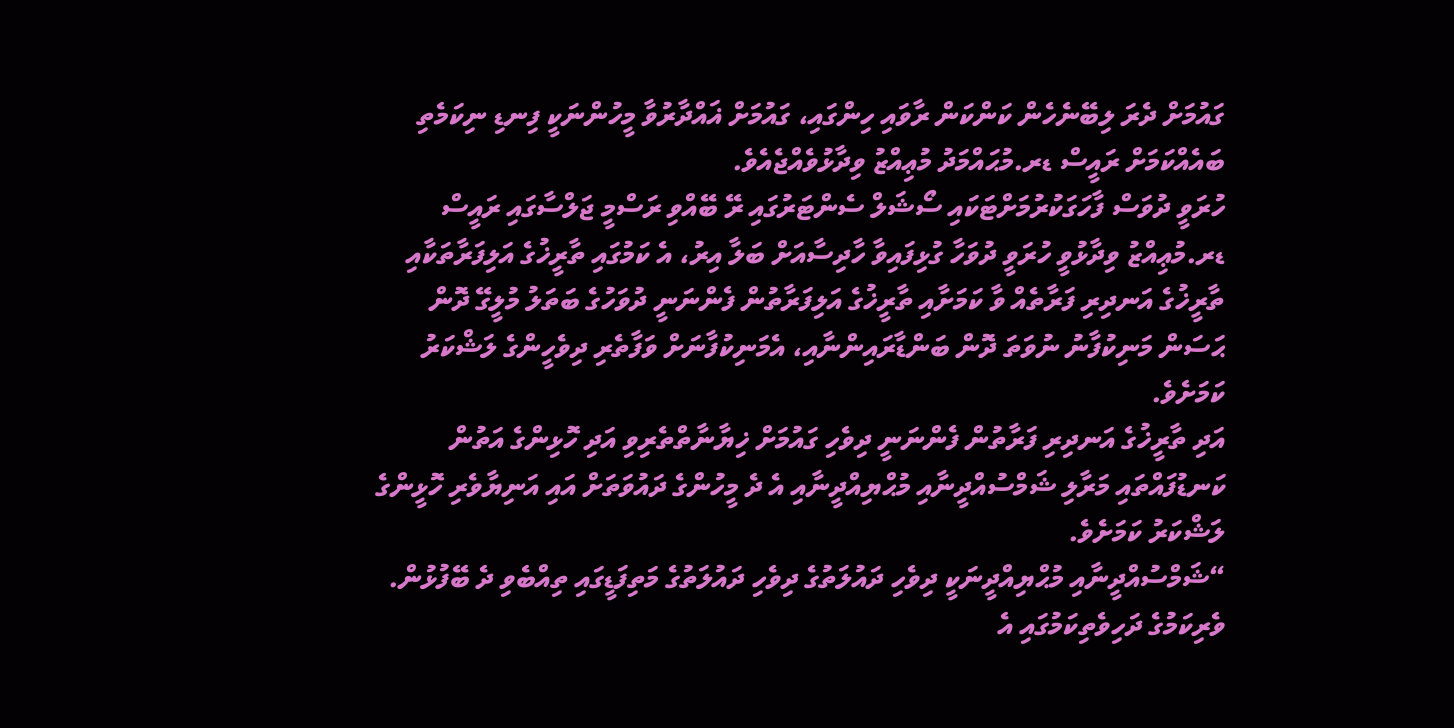ގައުމަށް ދެރަ ލިބޭނެހެން ކަންކަން ރާވައި ހިންގައި، ގައުމަށް ޣައްދާރުވާ މީހުންނަކީ ފިނޑި ނިކަމެތި ބައެއްކަމަށް ރައީސް ޑރ.މުޙައްމަދު މުޢިއްޒު ވިދާޅުވެއްޖެއެވެ.
ހުރަވީ ދުވަސް ފާހަގަކުރުމަށްޓަކައި ސޯޝަލް ސެންޓަރުގައި ރޭ ބޭއްވި ރަސްމީ ޖަލްސާގައި ރައީސް ޑރ.މުޢިއްޒު ވިދާޅުވީ ހުރަވީ ދުވަހާ ގުޅިފައިވާ ހާދިސާއަށް ބަލާ އިރު، އެ ކަމުގައި ތާރީޚުގެ އަލިފަރާތަކާއި ތާރީޚުގެ އަނދިރި ފަރާތެއް ވާ ކަމަށާއި ތާރީޚުގެ އަލިފަރާތުން ފެންނަނީ ދުވަހުގެ ބަތަލު މުލީގޭ ދޮން ޙަސަން މަނިކުފާނު ނުވަތަ ދޮން ބަންޑާރައިންނާއި، އެމަނިކުފާނަށް ވަފާތެރި ދިވެހީންގެ ލަޝްކަރު ކަމަށެވެ.
އަދި ތާރީޚުގެ އަނދިރި ފަރާތުން ފެންނަނީ ދިވެހި ގައުމަށް ޚިޔާނާތްތެރިވި އަދި ހޮޅިންގެ އަތުން ކަނޑުފައްތައި މަރާލި ޝަމްސުއްދީނާއި މުޙްޔިއްދީނާއި އެ ދެ މީހުންގެ ދައުވަތަށް އައި އަނިޔާވެރި ހޮޅީންގެ ލަޝްކަރު ކަމަށެވެ.
“ޝަމްސުއްދީނާއި މުޙްޔިއްދީނަކީ ދިވެހި ދައުލަތުގެ ދިވެހި ދައުލަތުގެ މަތިފަޑީގައި ތިއްބެވި ދެ ބޭފުޅުން. ވެރިކަމުގެ ދަހިވެތިކަމުގައި އެ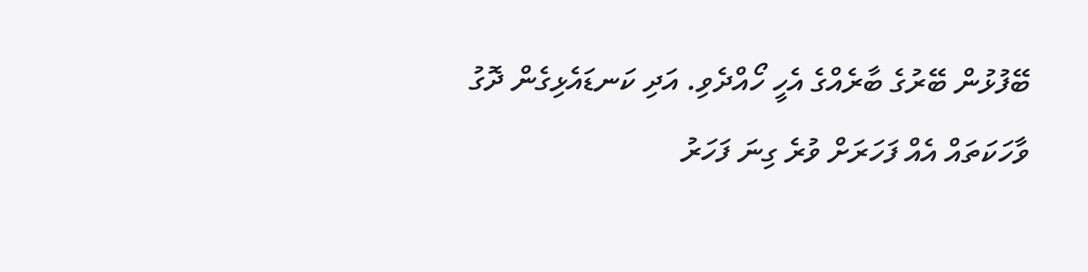ބޭފުޅުން ބޭރުގެ ބާރެއްގެ އެހީ ހޯއްދެވި. އަދި ކަނޑައެޅިގެން ދޮގު ވާހަކަތައް އެއް ފަހަރަށް ވުރެ ގިނަ ފަހަރު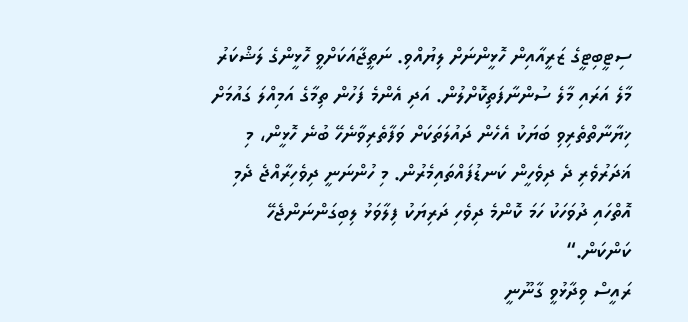ސިޓީބިޓީގެ ޒަރީއާއިން ހޮޅީންނަށް ލިޔުއްވި. ނަތީޖާއަކަށްވީ ހޮޅީންގެ ލަޝްކަރު މާލެ އަރައި މާލެ ސުންނާފަތިކޮށްލުން. އަދި އެންމެ ފަހުން ތިމާގެ އަމިއްލަ ގައުމަށް ޚިޔާނާތްތެރިވި ބަޔަކު އެހެން ދައުލަތަކަށް ވަފާތެރިވާނެހޭ ބުނެ ހޮޅީން، މި ޣަދަރުވެރި ދެ ދިވެހީން ކަނޑުފައްތައިމެރުން. މި ހުންނަނީ ދިވެހިރާއްޖެ ދެމި އޮތްހައި ދުވަހަކު ހަމަ ކޮންމެ ދިވެހި ދަރިޔަކު ފިލާވަޅު ލިބިގަންނަންޖެހޭ ކަންކަން.“
ރައީސް ވިދާޅުވީ ގާނޫނީ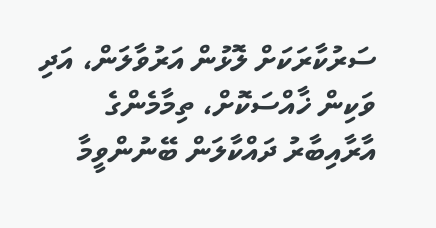ސަރުކާރަކަށް ލޮޅުން އަރުވާލަން، އަދި ވަކިން ޚާއްސަކޮށް، ތިމާމެންގެ އާރާއިބާރު ދައްކާލަން ބޭނުންވީމާ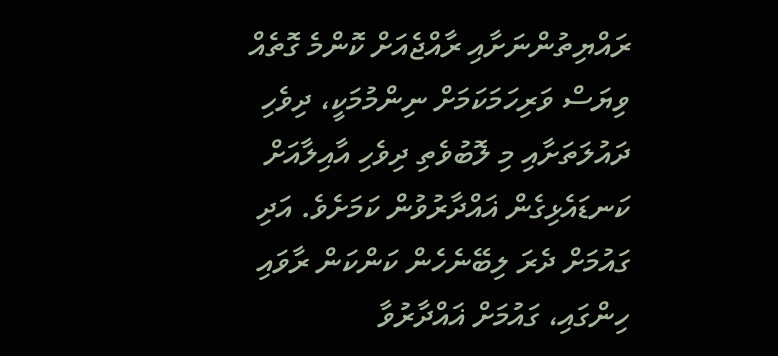ރައްޔިތުންނަށާއި ރާއްޖެއަށް ކޮންމެ ގޮތެއް ވިޔަސް ވަރިހަމަކަމަށް ނިންމުމަކީ، ދިވެހި ދައުލަތަށާއި މި ލޮބުވެތި ދިވެހި އާއިލާއަށް ކަނޑައެޅިގެން ޣައްދާރުވުން ކަމަށެވެ. އަދި ގައުމަށް ދެރަ ލިބޭނެހެން ކަންކަން ރާވައި ހިންގައި، ގައުމަށް ޣައްދާރުވާ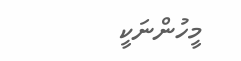މީހުންނަކީ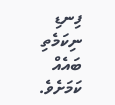ފިނޑި ނިކަމެތި ބައެއް ކަމަށެވެ.